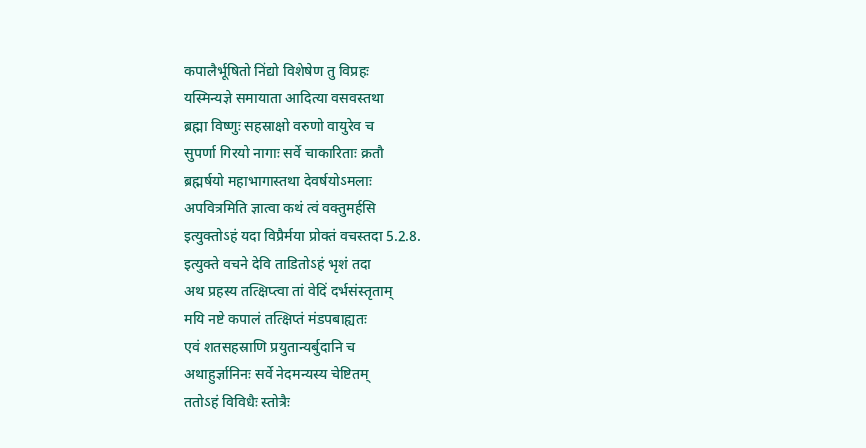कपालैर्भूषितो निंद्यो विशेषेण तु विप्रहः
यस्मिन्यज्ञे समायाता आदित्या वसवस्तथा
ब्रह्मा विष्णुः सहस्राक्षो वरुणो वायुरेव च
सुपर्णा गिरयो नागाः सर्वे चाकारिताः क्रतौ
ब्रह्मर्षयो महाभागास्तथा देवर्षयोऽमलाः
अपवित्रमिति ज्ञात्वा कथं त्वं वक्तुमर्हसि
इत्युक्तोऽहं यदा विप्रैर्मया प्रोक्तं वचस्तदा 5.2.8.
इत्युक्ते वचने देवि ताडितोऽहं भृशं तदा
अथ प्रहस्य तत्क्षिप्त्वा तां वेदिं दर्भसंस्तृताम्
मयि नष्टे कपालं तत्क्षिप्तं मंडपबाह्यतः
एवं शतसहस्राणि प्रयुतान्यर्बुदानि च
अथाहुर्ज्ञानिनः सर्वे नेदमन्यस्य चेष्टितम्
ततोऽहं विविधैः स्तोत्रैः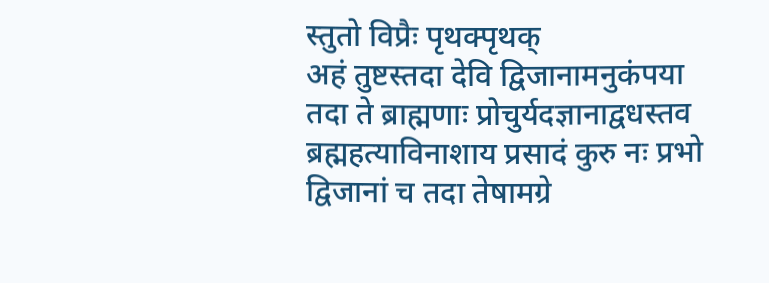स्तुतो विप्रैः पृथक्पृथक्
अहं तुष्टस्तदा देवि द्विजानामनुकंपया
तदा ते ब्राह्मणाः प्रोचुर्यदज्ञानाद्वधस्तव
ब्रह्महत्याविनाशाय प्रसादं कुरु नः प्रभो
द्विजानां च तदा तेषामग्रे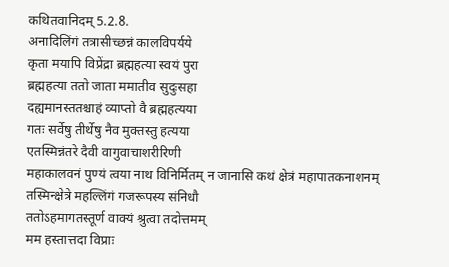कथितवानिदम् 5.2.8.
अनादिलिंगं तत्रासीच्छन्नं कालविपर्यये
कृता मयापि विप्रेंद्रा ब्रह्महत्या स्वयं पुरा
ब्रह्महत्या ततो जाता ममातीव सुदुःसहा
दह्यमानस्ततश्चाहं व्याप्तो वै ब्रह्महत्यया
गतः सर्वेषु तीर्थेषु नैव मुक्तस्तु हत्यया
एतस्मिन्नंतरे दैवी वागुवाचाशरीरिणी
महाकालवनं पुण्यं त्वया नाथ विनिर्मितम् न जानासि कथं क्षेत्रं महापातकनाशनम्
तस्मिन्क्षेत्रे महल्लिंगं गजरूपस्य संनिधौ
ततोऽहमागतस्तूर्ण वाक्यं श्रुत्वा तदोत्तमम्
मम हस्तात्तदा विप्राः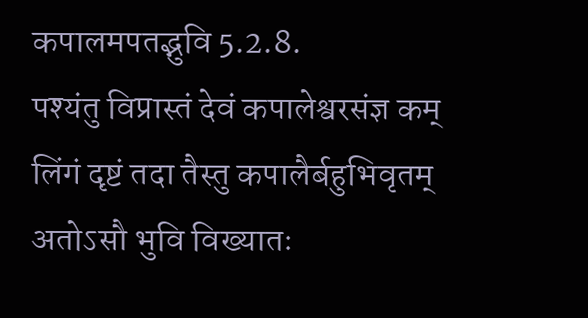कपालमपतद्भुवि 5.2.8.
पश्यंतु विप्रास्तं देवं कपालेश्वरसंज्ञ कम्
लिंगं दृष्टं तदा तैस्तु कपालैर्बहुभिवृतम्
अतोऽसौ भुवि विख्यातः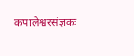कपालेश्वरसंज्ञकः